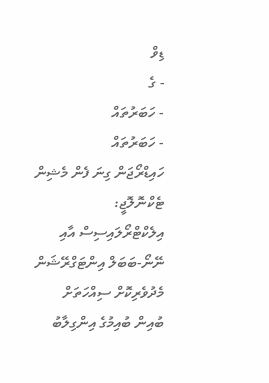ޑިވް
- ގެ
- ހަބަރުތައް
- ހަބަރުތައް
ހައިޑްރޯޖަން ގިނަ ފެން މެޝިން ޓެކްނޮލޮޖީ: އިލެކްޓްރޯލައިސިސް އާއި ނޭނޯ-ބަބަލް އިންޓަގްރޭޝަން މެދުވެރިކޮށް ސިއްހަތަށް ބުއިން ބުއިމުގެ އިންގިލާބު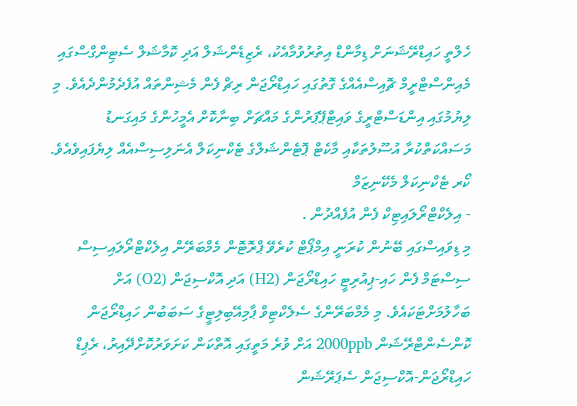ހެލްތީ ހައިޑްރޭޝަނަށް ޑިމާންޑް އިތުރުވުމާއެކު، ރެޒިޑެންޝަލް އަދި ކޮމާޝަލް ސެޓިންގްސްގައި މެއިންސްޓްރީމް ޗޮއިސްއެއްގެ ގޮތުގައި ހައިޑްރޯޖަން ރިޗް ފެން މެޝިންތައް އުފެދެމުންދެއެވެ. މި ލިޔުމުގައި އިންޑަސްޓްރީގެ ވައިޓްޕޭޕަރުންގެ މައްޗަށް ބިނާކޮށް އެމީހުންގެ މައިގަނޑު މަސައްކަތްކުރާ އުސޫލުތަކާއި މާކެޓް ޕޮޓެންޝަލްގެ ޓެކްނިކަލް އެނަލިސިސްއެއް ލިޔެފައިވެއެވެ.
ކޯރ ޓެކްނިކަލް މެކޭނިޒަމް
- އިލެކްޓްރޯލައިޓިކް ފެން އުފެއްދުން .
މި ޑިވައިސްގައި ބޭނުން ކުރަނީ އިމްޕޯޓް ކުރެވޭ ޕްރޮޓޮން މެމްބަރޭން އިލެކްޓްރޯލައިސިސް ސިސްޓަމް ފެން ހައި-ޕިއުރިޓީ ހައިޑްރޯޖަން (H2) އަދި އޮކްސިޖަން (O2) އަށް ބަހާލުމަށްޓަކައެވެ. މި މެމްބަރޭންގެ ސެލެކްޓިވް ޕާމިއޭބިލިޓީގެ ސަބަބުން ހައިޑްރޯޖަން ކޮންސެންޓްރޭޝަން 2000ppb އަށް ވުރެ މަތީގައި އޮތްކަން ކަށަވަރުކޮށްދޭއިރު، ރެޕިޑް ހައިޑްރޯޖަން-އޮކްސިޖަން ސެޕަރޭޝަން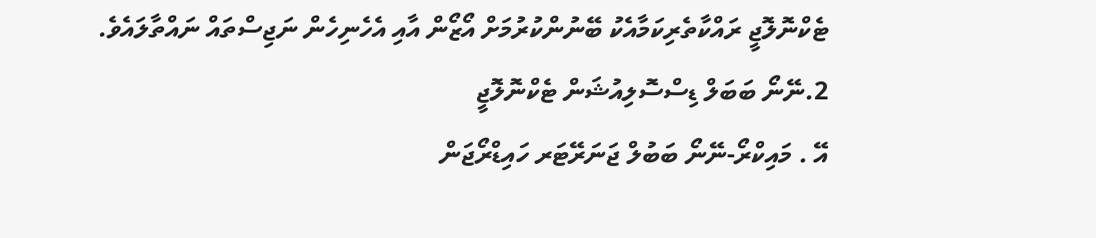ޓެކްނޮލޮޖީ ރައްކާތެރިކަމާއެކު ބޭނުންކުރުމަށް އޯޒޯން އާއި އެހެނިހެން ނަޖިސްތައް ނައްތާލައެވެ.
2.ނޭނޯ ބަބަލް ޑިސްސޮލިއުޝަން ޓެކްނޮލޮޖީ
އޭ . މައިކްރޯ-ނޭނޯ ބަބުލް ޖަނަރޭޓަރ ހައިޑްރޯޖަން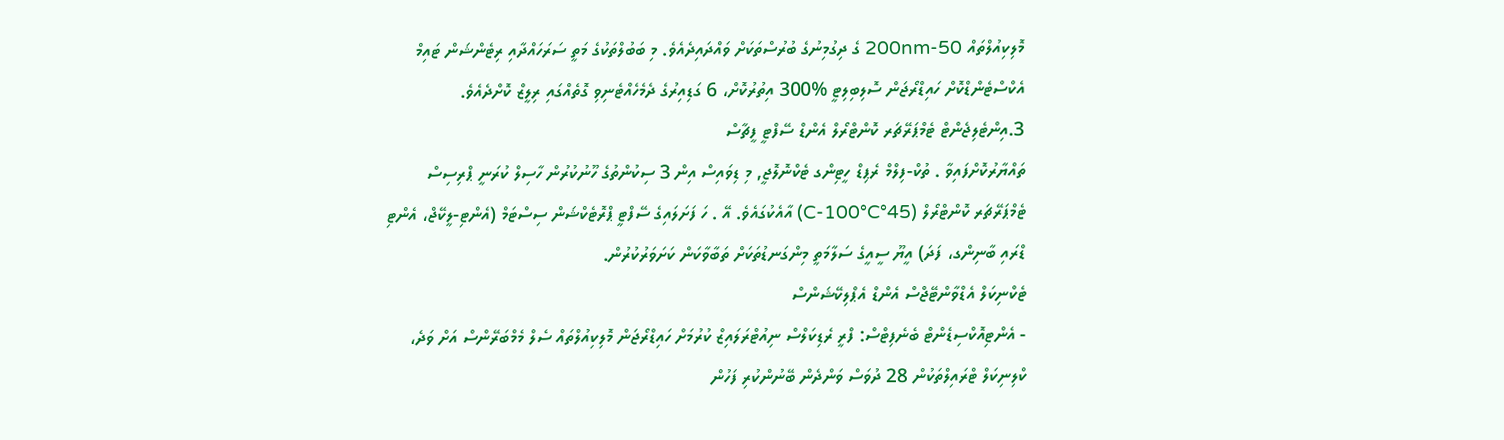މޮލިކިއުލްތައް 50-200nm ގެ ދިގުމިނުގެ ބުރުސްތަކަށް ވައްދައިދެއެވެ. މި ބަބުލްތަކުގެ މަތީ ސަރަހައްދާއި ރިޓެންޝަން ޓައިމް އެކްސްޓެންޑްކޮށް ހައިޑްރޯޖަން ސޮލިބިލިޓީ %300 އިތުރުކޮށް، 6 ގަޑިއިރުގެ ދެމެހެއްޓެނިވި ގޮތެއްގައި ރިލީޒް ކޮށްދެއެވެ.
3.އިންޓެލިޖެންޓް ޓެމްޕަރޭޗަރ ކޮންޓްރޯލް އެންޑް ސޭފްޓީ ފީޗާސް
ތައްޔާރުކޮށްފައިވާ . ތުކް-ފިލްމް ރެޕިޑް ހީޓިންގ ޓެކްނޮލޮޖީ, މި ޑިވައިސް އިން 3 ސިކުންތުގެ ހޫނުކުރުން ހާސިލް ކުރަނީ ޕްރިސިސް ޓެމްޕަރޭޗަރ ކޮންޓްރޯލް (45°C-100°C) އާއެކުގައެވެ. އޭ . ހަ ފަށަލައިގެ ސޭފްޓީ ޕްރޮޓެކްޝަން ސިސްޓަމް (އެންޓި-ލީކޭޖް، އެންޓި ޑްރައި ބާނިންގ، ފަދަ) އީޔޫ ސީއީގެ ސަލާމަތީ މިންގަނޑުތަކަށް ތަބާވާކަން ކަށަވަރުކުރުން.
ޓެކްނިކަލް އެޑްވާންޓޭޖްސް އެންޑް އެޕްލިކޭޝަންސް
- އެންޓިއޮކްސިޑެންޓް ބެނެފިޓްސް: ފްރީ ރެޑިކަލްސް ނިއުޓްރަލައިޒް ކުރުމަށް ހައިޑްރޯޖަން މޮލިކިއުލްތައް ސެލް މެމްބަރޭންސް އަށް ވަދެ، ކްލިނިކަލް ޓްރައިލްތަކުން 28 ދުވަސް ވަންދެން ބޭނުންކުރި ފަހުން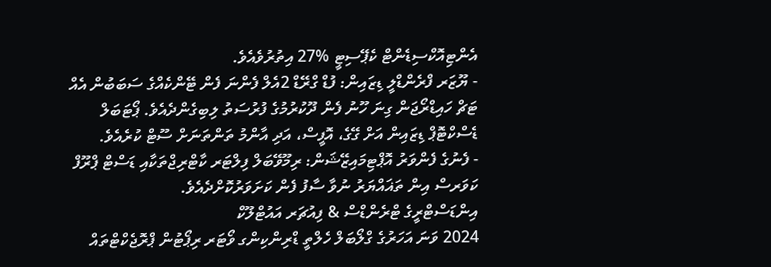އެންޓިއޮކްސިޑެންޓް ކެޕޭސިޓީ %27 އިތުރުވެއެވެ.
- ޔޫޒަރ ފްރެންޑްލީ ޑިޒައިން: ފުޑް ގްރޭޑް 2އެލް ފެންނަ ފެން ޓޭންކެއްގެ ސަބަބުން އެއް ޓަޗް ހައިޑްރޯޖަން ގިނަ ހޫނު ފެން ދޫކުރުމުގެ ފުރުސަތު ލިބިގެންދެއެވެ. ޕޯޓަބަލް ޑެސްކްޓޮޕް ޑިޒައިން އަށް ގޭގެ، އޮފީސް، އަދި އާންމު ތަންތަނަށް ސޫޓް ކުރެއެވެ.
- ފެނުގެ ފެންވަރު އޮޕްޓިމައިޒޭޝަން: ރިމޫވޭބަލް ފިލްޓަރ ކާޓްރިޖްތަކާއި ޑަސްޓް ޕްރޫފް ކަވަރސް އިން ތަޣައްޔަރު ނުވާ ސާފު ފެން ކަށަވަރުކޮށްދެއެވެ.
އިންޑަސްޓްރީގެ ޓްރެންޑްސް & ފިއުޗަރ އައުޓްލޫކް
2024 ވަނަ އަހަރުގެ ގްލޯބަލް ހެލްތީ ޑްރިންކިންގ ވޯޓަރ ރިޕޯޓުން ޕްރޮޖެކްޓްތައް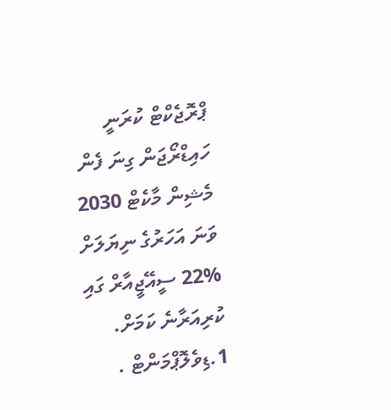ޕްރޮޖެކްޓް ކުރަނީ ހައިޑްރޯޖަން ގިނަ ފެން މެޝިން މާކެޓް 2030 ވަނަ އަހަރުގެ ނިޔަލަށް %22 ސީއޭޖީއާރް ގައި ކުރިއަރާނެ ކަމަށް.
1.ޑިވެލޮޕްމަންޓް .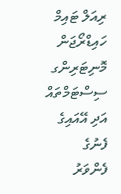ރިއަލް ޓައިމް ހައިޑްރޯޖަން މޮނިޓަރިންގ ސިސްޓަމްތައް އަދި އޭއައިގެ ފެނުގެ ފެންވަރު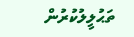ތަޙުލީލުކުރުން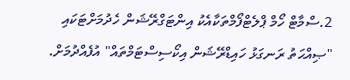2.ސްމާޓް ހޯމް ޕްލެޓްފޯމްތަކާއެކު އިންޓަގްރޭޝަން ހެދުމަށްޓަކައި "ޞިއްޙަތު ރަނގަޅު ހައިޑްރޭޝަން އިކޯސިސްޓަމްތައް" އުފެއްދުމަށް.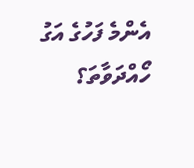އެންމެ ފަހުގެ އަގު ހޯއްދަވާތަ؟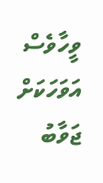ވީހާވެސް އަވަހަކަށް ޖަވާބު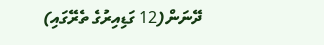ދޭނަން(12 ގަޑިއިރުގެ ތެރޭގައި)